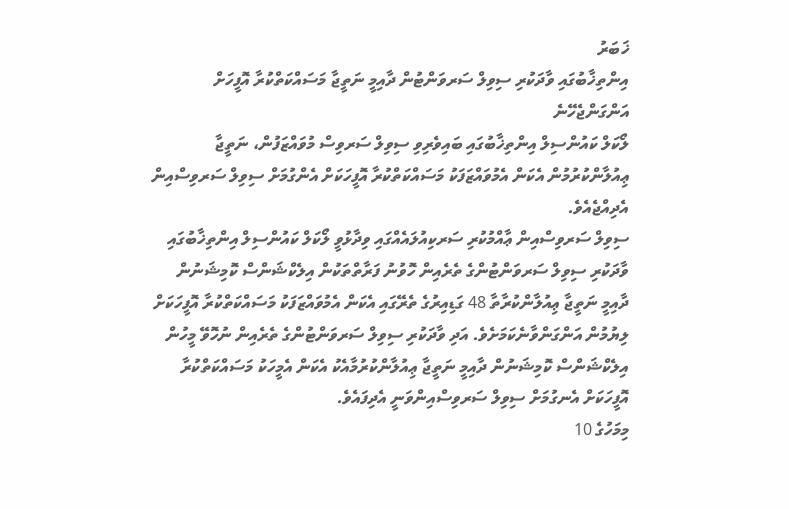ޚަބަރު
އިންތިޚާބުގައި ވާދަކުރި ސިވިލް ސަރވަންޓުން ދާއިމީ ނަތީޖާ މަސައްކަތްކުރާ އޮފީހަށް އަންގަންޖެހޭނެ
ލޯކަލް ކައުންސިލް އިންތިޚާބުގައި ބައިވެރިވި ސިވިލް ސަރވިސް މުވައްޒަފުން، ނަތީޖާ ޢިއުލާންކުރުމުން އެކަން އެމުވައްޒަފަކު މަސައްކަތްކުރާ އޮފީހަކަށް އެންގުމަށް ސިވިލް ސަރވިސްއިން އެދިއްޖެއެވެ.
ސިވިލް ސަރވިސްއިން ޢާއްމުކުރި ސަރކިއުލައެއްގައި ވިދާޅުވީ ލޯކަލް ކައުންސިލް އިންތިޚާބުގައި ވާދަކުރި ސިވިލް ސަރވަންޓުންގެ ތެރެއިން ހޮވުނު ފަރާތްތަކުން އިލެކްޝަންސް ކޮމިޝަނުން ދާއިމީ ނަތީޖާ ޢިއުލާންކުރާތާ 48 ގަޑިއިރުގެ ތެރޭގައި އެކަން އެމުވައްޒަފަކު މަސައްކަތްކުރާ އޮފީހަކަށް ލިޔުމުން އަންގަންވާނެކަމަށެވެ. އަދި ވާދަކުރި ސިވިލް ސަރވަންޓުންގެ ތެރެއިން ނުހޮވޭ މީހުން އިލެކްޝަންސް ކޮމިޝަނުން ދާއިމީ ނަތީޖާ ޢިއުލާންކުރުމާއެކު އެކަން އެމީހަކު މަސައްކަތްކުރާ އޮފީހަކަށް އެނގުމަށް ސިވިލް ސަރވިސްއިންވަނީ އެދިފައެވެ.
މިމަހުގެ 10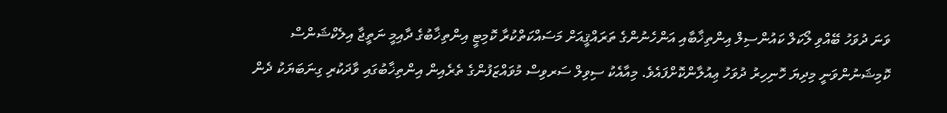ވަނަ ދުވަހު ބޭއްވި ލޯކަލް ކައުންސިލް އިންތިޚާބާއި އަންހެނުންގެ ތަރައްޤީއަށް މަސައްކަތްކުރާ ކޮމިޓީ އިންތިޚާބުގެ ދާއިމީ ނަތީޖާ އިލެކްޝަންސް ކޮމިޝަނުންވަނީ މިދިޔަ ހޮނިހިރު ދުވަހު ޢިއުލާންކޮށްފައެވެ. މިއާއެކު ސިވިލް ސަރވިސް މުވައްޒަފުންގެ ތެރެއިން އިންތިޚާބުގައި ވާދަކުރި ގިނަބަޔަކު ދެން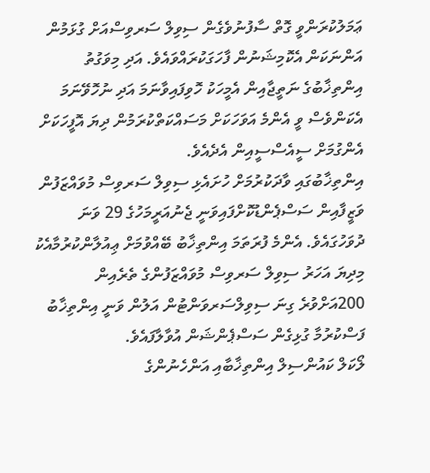ޢަމަލުކުރަންވީ ގޮތް ސާފުނުވެގެން ސިވިލް ސަރވިސްއަށް ގުޅަމުން އަންނަކަން އެކޮމިޝަނުން ފާހަގަކުރައްވައެވެ. އަދި މިވަގުތު އިންތިޚާބުގެ ނަތީޖާއިން އެމީހަކު ހޮވިފައިވާނަމަ އަދި ނުހޮވޭނަމަ އެކަންވެސް ވީ އެންމެ އަވަހަކަށް މަސައްކަތްކުރަމުން ދިޔަ އޮފީހަކަށް އެންގުމަށް ސީއެސްސީއިން އެދެއެވެ.
އިންތިޚާބުގައި ވާދަކުރުމަށް ހުށައެޅި ސިވިލް ސަރވިސް މުވައްޒަފުން ވަޒީފާއިން ސަސްޕެންޑުކޮށްފައިވަނީ ޖެނުއަރީމަހުގެ 29 ވަނަ ދުވަހުގައެވެ. އެންމެ ފުރަތަމަ އިންތިޚާބު ބޭއްވުމަށް ޢިއުލާންކުރުމާއެކު މިދިޔަ އަހަރު ސިވިލް ސަރވިސް މުވައްޒަފުންގެ ތެރެއިން 200އަށްވުރެ ގިނަ ސިވިލްސަރވަންޓުން އަލުން ވަނީ އިންތިޚާބު ފަސްކުރުމާ ގުޅިގެން ސަސްޕެންޝަން އުވާލާފައެވެ.
ލޯކަލް ކައުންސިލް އިންތިޚާބާއި އަންހެނުންގެ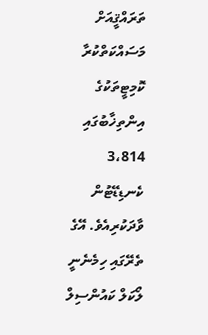ތަރައްޤީއަށް މަސައްކަތްކުރާ ކޮމިޓީތަކުގެ އިންތިޚާބުގައި 3،814 ކެނޑިޑޭޓުން ވާދަކުރިއެވެ. އޭގެ ތެރޭގައި ހިމެނެނީ ލޯކަލް ކައުންސިލް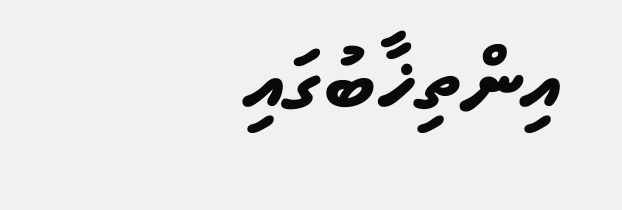އިންތިޚާބުގައި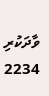ވާދަކުރި 2234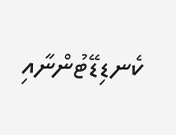ކެނޑިޑޭޓުންނާއި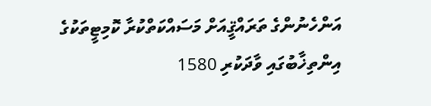އަންހެނުންގެ ތަރައްޤީއަށް މަސައްކަތްކުރާ ކޮމިޓީތަކުގެ އިންތިޚާބުގައި ވާދަކުރި 1580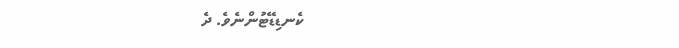ކެނޑިޑޭޓުންނެވެ. ދެ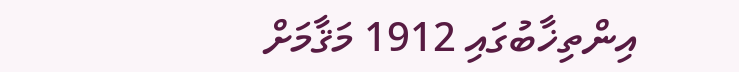އިންތިޚާބުގައި 1912 މަޤާމަށް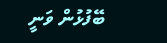ބޭފުޅުން ވަނީ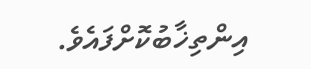އިންތިޚާބުކޮށްފައެވެ.